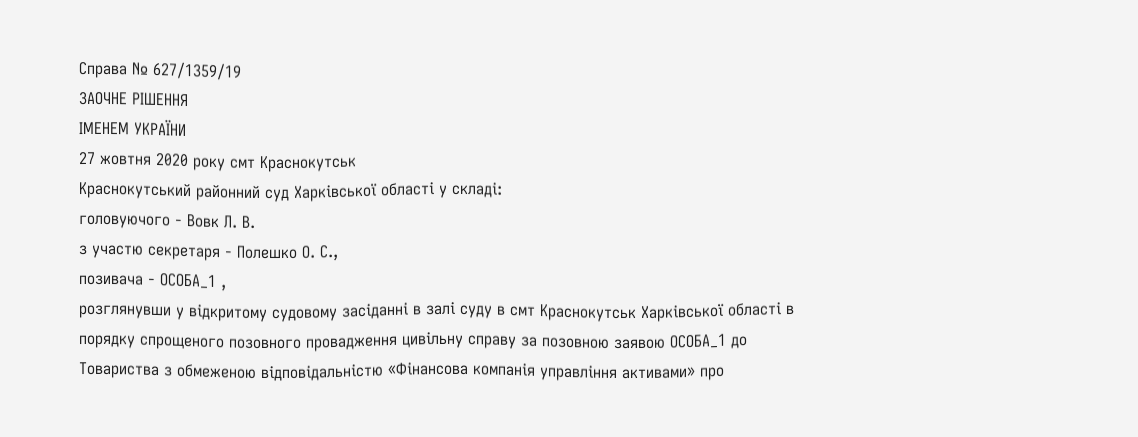Справа № 627/1359/19
ЗАОЧНЕ РІШЕННЯ
ІМЕНЕМ УКРАЇНИ
27 жовтня 2020 року смт Краснокутськ
Краснокутський районний суд Харківської області у складі:
головуючого - Вовк Л. В.
з участю секретаря - Полешко О. С.,
позивача - ОСОБА_1 ,
розглянувши у відкритому судовому засіданні в залі суду в смт Краснокутськ Харківської області в порядку спрощеного позовного провадження цивільну справу за позовною заявою ОСОБА_1 до Товариства з обмеженою відповідальністю «Фінансова компанія управління активами» про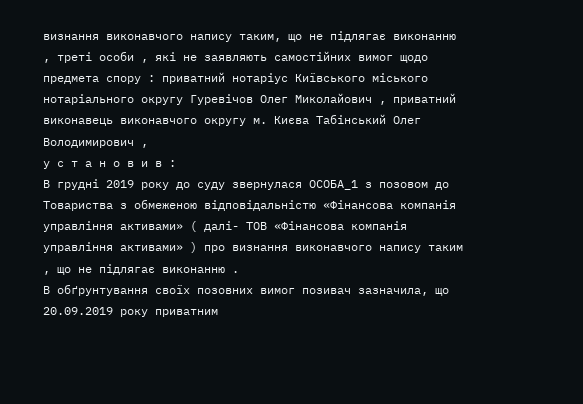визнання виконавчого напису таким, що не підлягає виконанню , треті особи , які не заявляють самостійних вимог щодо предмета спору : приватний нотаріус Київського міського нотаріального округу Гуревічов Олег Миколайович , приватний виконавець виконавчого округу м. Києва Табінський Олег Володимирович ,
у с т а н о в и в :
В грудні 2019 року до суду звернулася ОСОБА_1 з позовом до Товариства з обмеженою відповідальністю «Фінансова компанія управління активами» ( далі- ТОВ «Фінансова компанія управління активами» ) про визнання виконавчого напису таким , що не підлягає виконанню .
В обґрунтування своїх позовних вимог позивач зазначила, що 20.09.2019 року приватним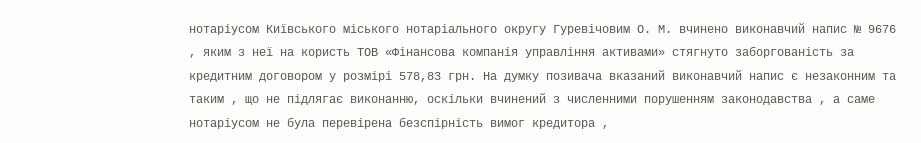нотаріусом Київського міського нотаріального округу Гуревічовим О. М. вчинено виконавчий напис № 9676 , яким з неї на користь ТОВ «Фінансова компанія управління активами» стягнуто заборгованість за кредитним договором у розмірі 578,83 грн. На думку позивача вказаний виконавчий напис є незаконним та таким , що не підлягає виконанню, оскільки вчинений з численними порушенням законодавства , а саме нотаріусом не була перевірена безспірність вимог кредитора ,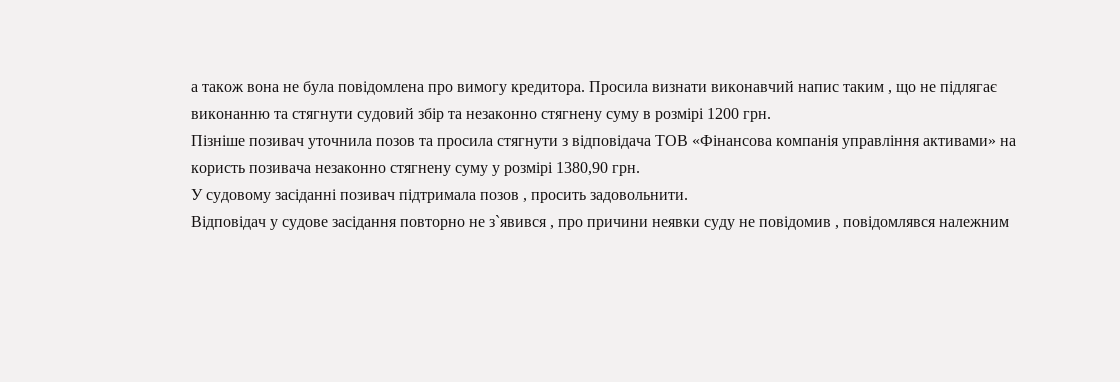а також вона не була повідомлена про вимогу кредитора. Просила визнати виконавчий напис таким , що не підлягає виконанню та стягнути судовий збір та незаконно стягнену суму в розмірі 1200 грн.
Пізніше позивач уточнила позов та просила стягнути з відповідача ТОВ «Фінансова компанія управління активами» на користь позивача незаконно стягнену суму у розмірі 1380,90 грн.
У судовому засіданні позивач підтримала позов , просить задовольнити.
Відповідач у судове засідання повторно не з`явився , про причини неявки суду не повідомив , повідомлявся належним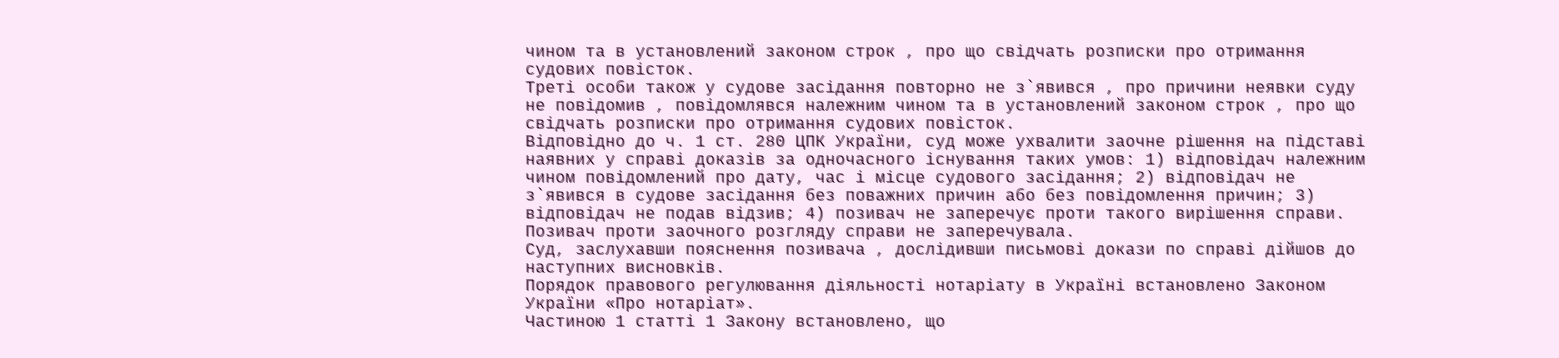чином та в установлений законом строк , про що свідчать розписки про отримання судових повісток.
Треті особи також у судове засідання повторно не з`явився , про причини неявки суду не повідомив , повідомлявся належним чином та в установлений законом строк , про що свідчать розписки про отримання судових повісток.
Відповідно до ч. 1 ст. 280 ЦПК України, суд може ухвалити заочне рішення на підставі наявних у справі доказів за одночасного існування таких умов: 1) відповідач належним чином повідомлений про дату, час і місце судового засідання; 2) відповідач не з`явився в судове засідання без поважних причин або без повідомлення причин; 3) відповідач не подав відзив; 4) позивач не заперечує проти такого вирішення справи.
Позивач проти заочного розгляду справи не заперечувала.
Суд, заслухавши пояснення позивача , дослідивши письмові докази по справі дійшов до наступних висновків.
Порядок правового регулювання діяльності нотаріату в Україні встановлено Законом України «Про нотаріат».
Частиною 1 статті 1 Закону встановлено, що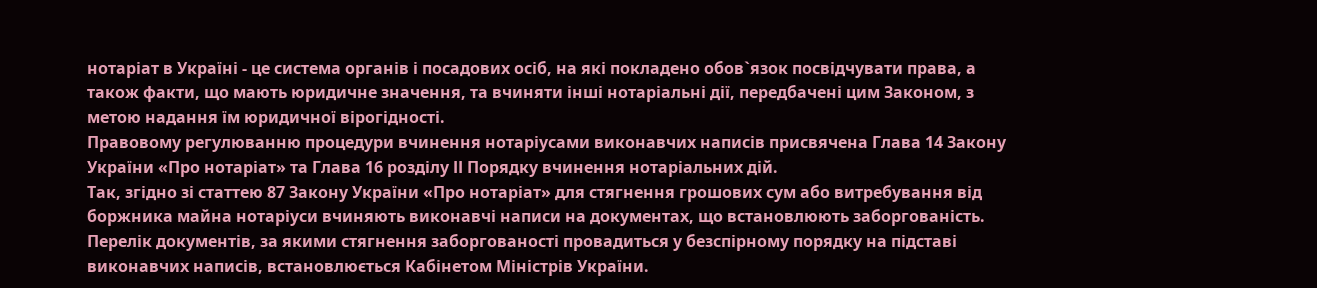нотаріат в Україні - це система органів і посадових осіб, на які покладено обов`язок посвідчувати права, а також факти, що мають юридичне значення, та вчиняти інші нотаріальні дії, передбачені цим Законом, з метою надання їм юридичної вірогідності.
Правовому регулюванню процедури вчинення нотаріусами виконавчих написів присвячена Глава 14 Закону України «Про нотаріат» та Глава 16 розділу ІІ Порядку вчинення нотаріальних дій.
Так, згідно зі статтею 87 Закону України «Про нотаріат» для стягнення грошових сум або витребування від боржника майна нотаріуси вчиняють виконавчі написи на документах, що встановлюють заборгованість. Перелік документів, за якими стягнення заборгованості провадиться у безспірному порядку на підставі виконавчих написів, встановлюється Кабінетом Міністрів України.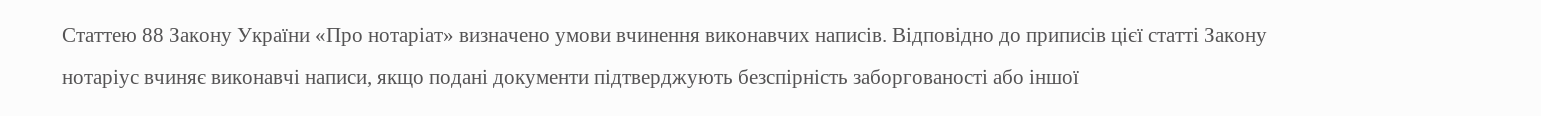Статтею 88 Закону України «Про нотаріат» визначено умови вчинення виконавчих написів. Відповідно до приписів цієї статті Закону нотаріус вчиняє виконавчі написи, якщо подані документи підтверджують безспірність заборгованості або іншої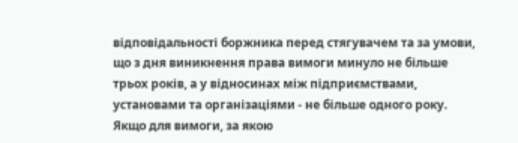відповідальності боржника перед стягувачем та за умови, що з дня виникнення права вимоги минуло не більше трьох років, а у відносинах між підприємствами, установами та організаціями - не більше одного року. Якщо для вимоги, за якою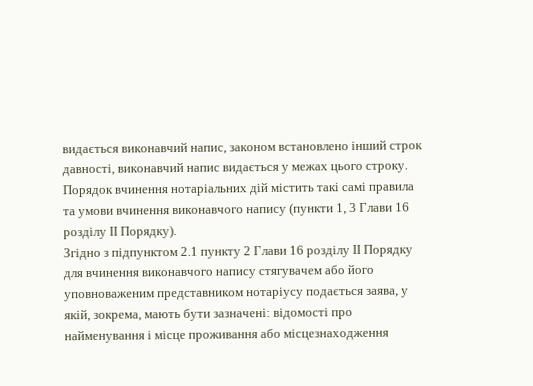видається виконавчий напис, законом встановлено інший строк давності, виконавчий напис видається у межах цього строку.
Порядок вчинення нотаріальних дій містить такі самі правила та умови вчинення виконавчого напису (пункти 1, 3 Глави 16 розділу ІІ Порядку).
Згідно з підпунктом 2.1 пункту 2 Глави 16 розділу ІІ Порядку для вчинення виконавчого напису стягувачем або його уповноваженим представником нотаріусу подається заява, у якій, зокрема, мають бути зазначені: відомості про найменування і місце проживання або місцезнаходження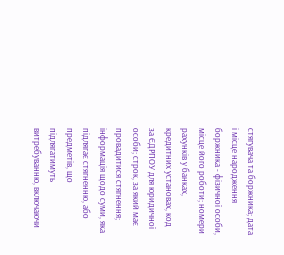стягувача та боржника; дата і місце народження боржника - фізичної особи, місце його роботи; номери рахунків у банках, кредитних установах, код за ЄДРПОУ для юридичної особи; строк, за який має провадитися стягнення; інформація щодо суми, яка підлягає стягненню, або предметів, що підлягатимуть витребуванню, включаючи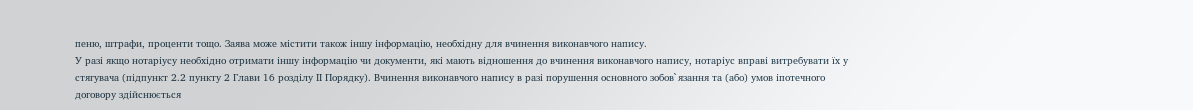пеню, штрафи, проценти тощо. Заява може містити також іншу інформацію, необхідну для вчинення виконавчого напису.
У разі якщо нотаріусу необхідно отримати іншу інформацію чи документи, які мають відношення до вчинення виконавчого напису, нотаріус вправі витребувати їх у стягувача (підпункт 2.2 пункту 2 Глави 16 розділу ІІ Порядку). Вчинення виконавчого напису в разі порушення основного зобов`язання та (або) умов іпотечного договору здійснюється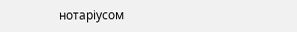нотаріусом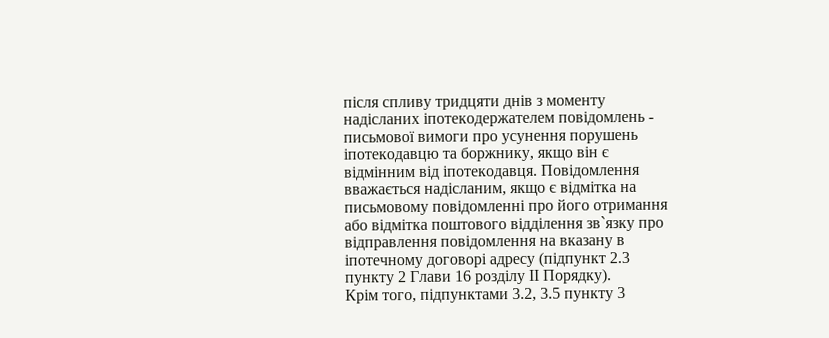після спливу тридцяти днів з моменту надісланих іпотекодержателем повідомлень - письмової вимоги про усунення порушень іпотекодавцю та боржнику, якщо він є відмінним від іпотекодавця. Повідомлення вважається надісланим, якщо є відмітка на письмовому повідомленні про його отримання або відмітка поштового відділення зв`язку про відправлення повідомлення на вказану в іпотечному договорі адресу (підпункт 2.3 пункту 2 Глави 16 розділу ІІ Порядку).
Крім того, підпунктами 3.2, 3.5 пункту 3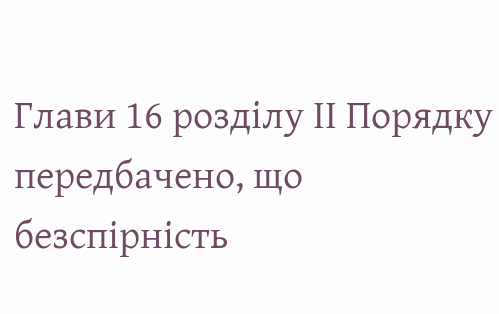Глави 16 розділу ІІ Порядку передбачено, що безспірність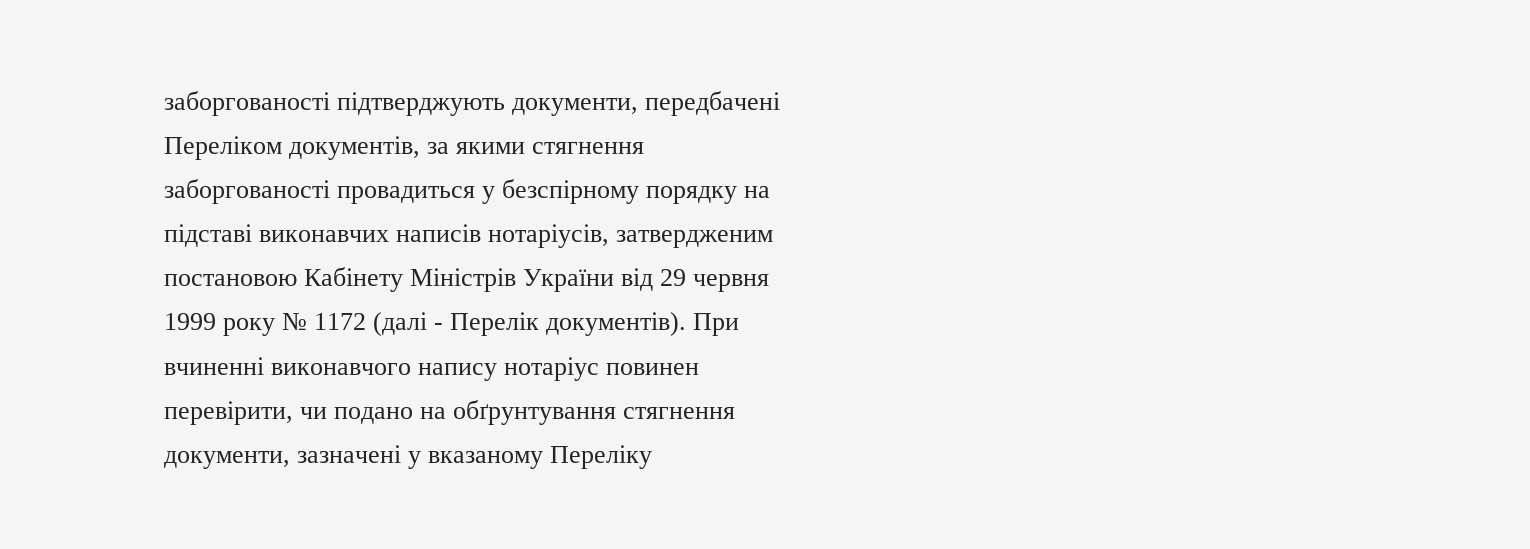заборгованості підтверджують документи, передбачені Переліком документів, за якими стягнення заборгованості провадиться у безспірному порядку на підставі виконавчих написів нотаріусів, затвердженим постановою Кабінету Міністрів України від 29 червня 1999 року № 1172 (далі - Перелік документів). При вчиненні виконавчого напису нотаріус повинен перевірити, чи подано на обґрунтування стягнення документи, зазначені у вказаному Переліку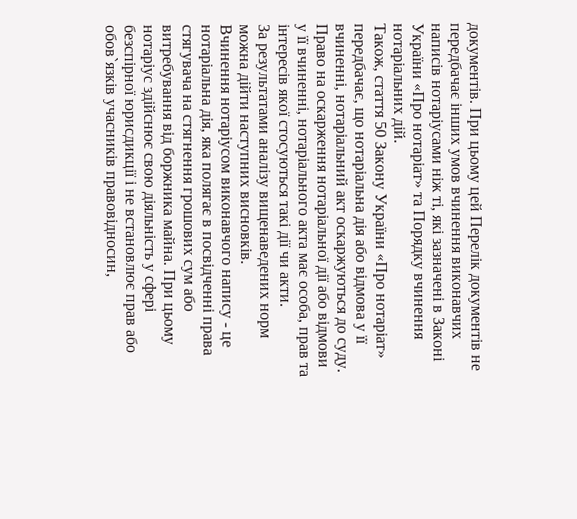документів. При цьому цей Перелік документів не передбачає інших умов вчинення виконавчих написів нотаріусами ніж ті, які зазначені в Законі України «Про нотаріат» та Порядку вчинення нотаріальних дій.
Також, стаття 50 Закону України «Про нотаріат» передбачає, що нотаріальна дія або відмова у її вчиненні, нотаріальний акт оскаржуються до суду. Право на оскарження нотаріальної дії або відмови у її вчиненні, нотаріального акта має особа, прав та інтересів якої стосуються такі дії чи акти.
За результатами аналізу вищенаведених норм можна дійти наступних висновків.
Вчинення нотаріусом виконавчого напису - це нотаріальна дія, яка полягає в посвідченні права стягувача на стягнення грошових сум або витребування від боржника майна. При цьому нотаріус здійснює свою діяльність у сфері безспірної юрисдикції і не встановлює прав або обов`язків учасників правовідносин,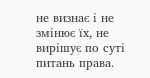не визнає і не змінює їх, не вирішує по суті питань права.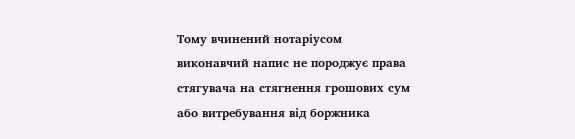Тому вчинений нотаріусом виконавчий напис не породжує права стягувача на стягнення грошових сум або витребування від боржника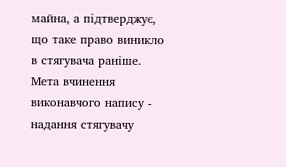майна, а підтверджує, що таке право виникло в стягувача раніше. Мета вчинення виконавчого напису - надання стягувачу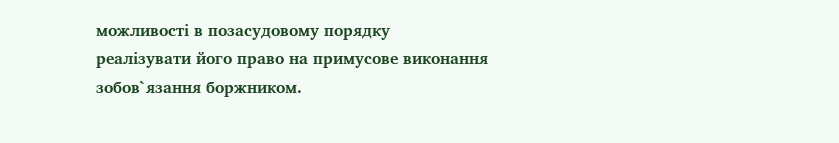можливості в позасудовому порядку реалізувати його право на примусове виконання зобов`язання боржником.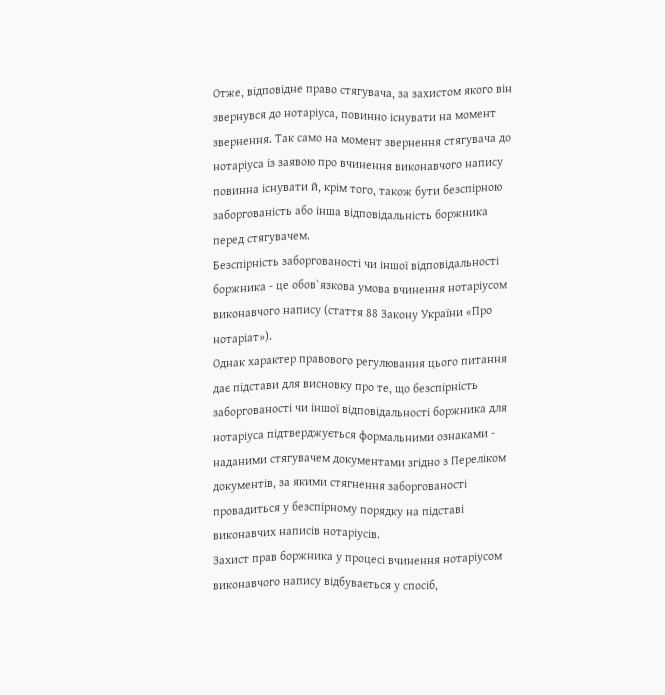Отже, відповідне право стягувача, за захистом якого він звернувся до нотаріуса, повинно існувати на момент звернення. Так само на момент звернення стягувача до нотаріуса із заявою про вчинення виконавчого напису повинна існувати й, крім того, також бути безспірною заборгованість або інша відповідальність боржника перед стягувачем.
Безспірність заборгованості чи іншої відповідальності боржника - це обов`язкова умова вчинення нотаріусом виконавчого напису (стаття 88 Закону України «Про нотаріат»).
Однак характер правового регулювання цього питання дає підстави для висновку про те, що безспірність заборгованості чи іншої відповідальності боржника для нотаріуса підтверджується формальними ознаками - наданими стягувачем документами згідно з Переліком документів, за якими стягнення заборгованості провадиться у безспірному порядку на підставі виконавчих написів нотаріусів.
Захист прав боржника у процесі вчинення нотаріусом виконавчого напису відбувається у спосіб,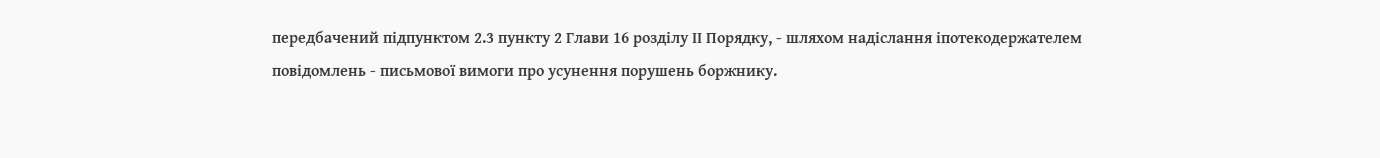передбачений підпунктом 2.3 пункту 2 Глави 16 розділу ІІ Порядку, - шляхом надіслання іпотекодержателем повідомлень - письмової вимоги про усунення порушень боржнику.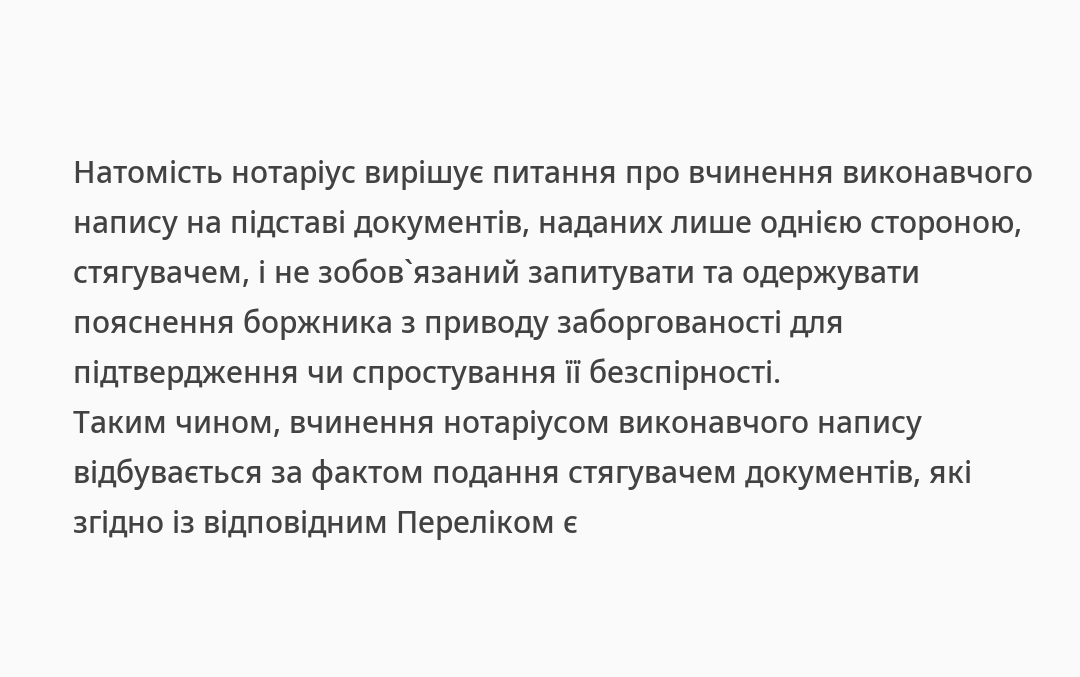Натомість нотаріус вирішує питання про вчинення виконавчого напису на підставі документів, наданих лише однією стороною, стягувачем, і не зобов`язаний запитувати та одержувати пояснення боржника з приводу заборгованості для підтвердження чи спростування її безспірності.
Таким чином, вчинення нотаріусом виконавчого напису відбувається за фактом подання стягувачем документів, які згідно із відповідним Переліком є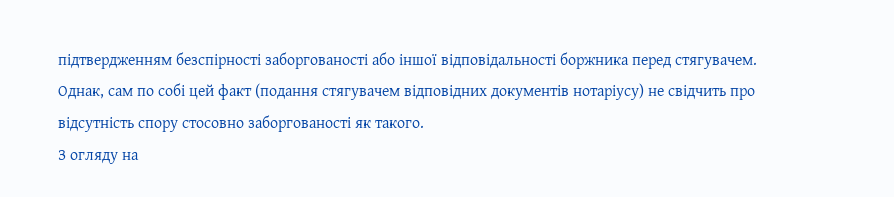підтвердженням безспірності заборгованості або іншої відповідальності боржника перед стягувачем.
Однак, сам по собі цей факт (подання стягувачем відповідних документів нотаріусу) не свідчить про відсутність спору стосовно заборгованості як такого.
З огляду на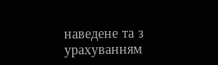наведене та з урахуванням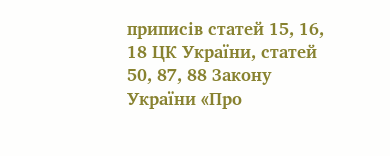приписів статей 15, 16, 18 ЦК України, статей 50, 87, 88 Закону України «Про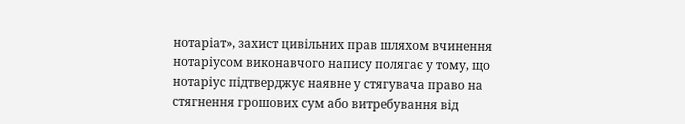нотаріат», захист цивільних прав шляхом вчинення нотаріусом виконавчого напису полягає у тому, що нотаріус підтверджує наявне у стягувача право на стягнення грошових сум або витребування від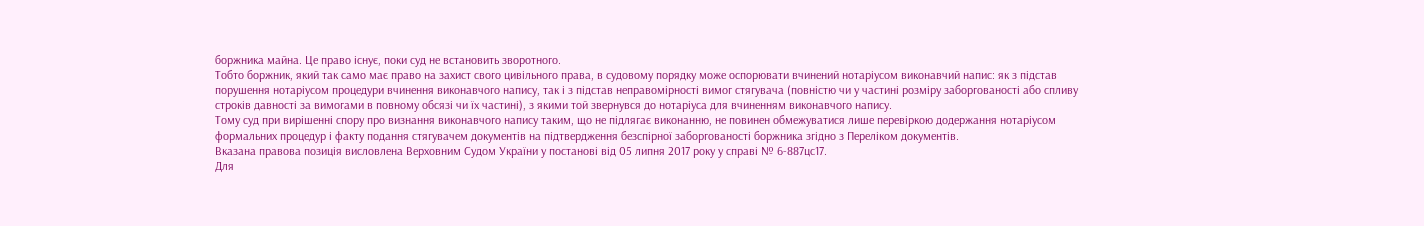боржника майна. Це право існує, поки суд не встановить зворотного.
Тобто боржник, який так само має право на захист свого цивільного права, в судовому порядку може оспорювати вчинений нотаріусом виконавчий напис: як з підстав порушення нотаріусом процедури вчинення виконавчого напису, так і з підстав неправомірності вимог стягувача (повністю чи у частині розміру заборгованості або спливу строків давності за вимогами в повному обсязі чи їх частині), з якими той звернувся до нотаріуса для вчиненням виконавчого напису.
Тому суд при вирішенні спору про визнання виконавчого напису таким, що не підлягає виконанню, не повинен обмежуватися лише перевіркою додержання нотаріусом формальних процедур і факту подання стягувачем документів на підтвердження безспірної заборгованості боржника згідно з Переліком документів.
Вказана правова позиція висловлена Верховним Судом України у постанові від 05 липня 2017 року у справі № 6-887цс17.
Для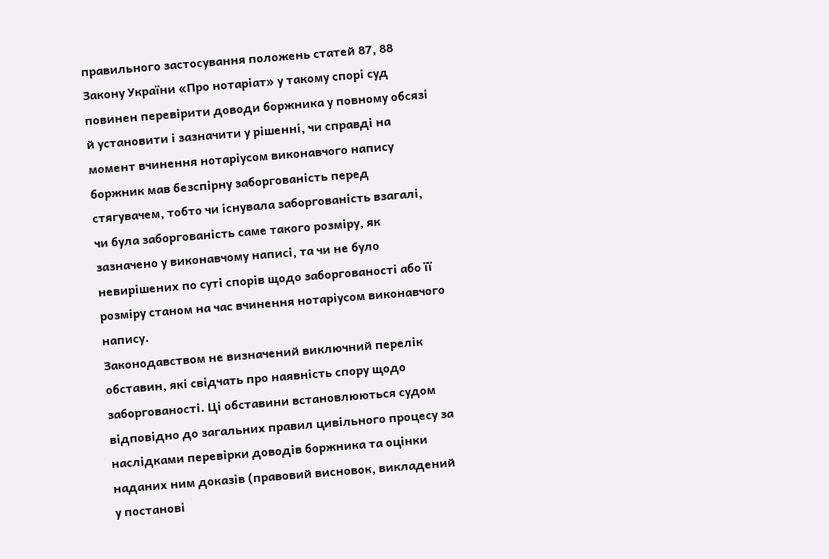правильного застосування положень статей 87, 88 Закону України «Про нотаріат» у такому спорі суд повинен перевірити доводи боржника у повному обсязі й установити і зазначити у рішенні, чи справді на момент вчинення нотаріусом виконавчого напису боржник мав безспірну заборгованість перед стягувачем, тобто чи існувала заборгованість взагалі, чи була заборгованість саме такого розміру, як зазначено у виконавчому написі, та чи не було невирішених по суті спорів щодо заборгованості або її розміру станом на час вчинення нотаріусом виконавчого напису.
Законодавством не визначений виключний перелік обставин, які свідчать про наявність спору щодо заборгованості. Ці обставини встановлюються судом відповідно до загальних правил цивільного процесу за наслідками перевірки доводів боржника та оцінки наданих ним доказів (правовий висновок, викладений у постанові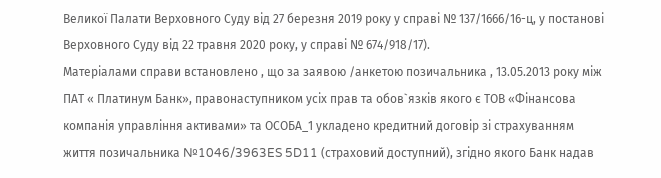Великої Палати Верховного Суду від 27 березня 2019 року у справі № 137/1666/16-ц, у постанові Верховного Суду від 22 травня 2020 року, у справі № 674/918/17).
Матеріалами справи встановлено , що за заявою /анкетою позичальника , 13.05.2013 року між ПАТ « Платинум Банк», правонаступником усіх прав та обов`язків якого є ТОВ «Фінансова компанія управління активами» та ОСОБА_1 укладено кредитний договір зі страхуванням життя позичальника №1046/3963ES 5D11 (страховий доступний), згідно якого Банк надав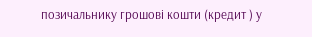позичальнику грошові кошти (кредит ) у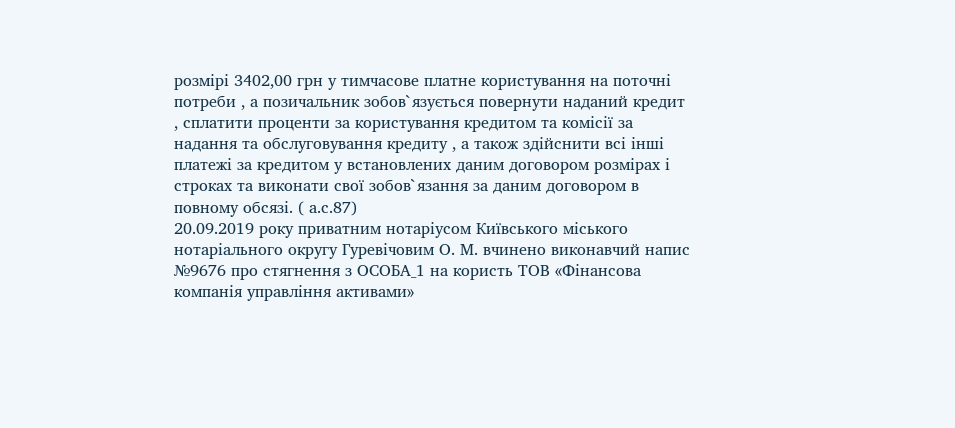розмірі 3402,00 грн у тимчасове платне користування на поточні потреби , а позичальник зобов`язується повернути наданий кредит , сплатити проценти за користування кредитом та комісії за надання та обслуговування кредиту , а також здійснити всі інші платежі за кредитом у встановлених даним договором розмірах і строках та виконати свої зобов`язання за даним договором в повному обсязі. ( а.с.87)
20.09.2019 року приватним нотаріусом Київського міського нотаріального округу Гуревічовим О. М. вчинено виконавчий напис №9676 про стягнення з ОСОБА_1 на користь ТОВ «Фінансова компанія управління активами»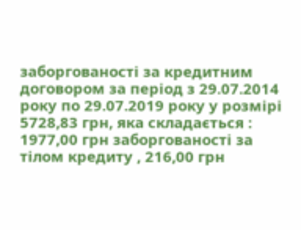заборгованості за кредитним договором за період з 29.07.2014 року по 29.07.2019 року у розмірі 5728,83 грн, яка складається : 1977,00 грн заборгованості за тілом кредиту , 216,00 грн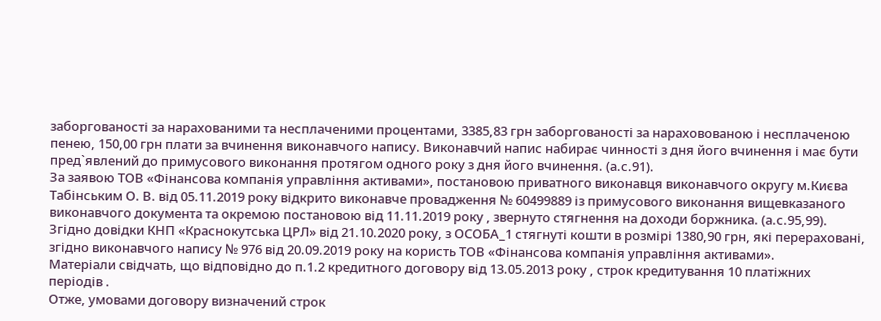заборгованості за нарахованими та несплаченими процентами, 3385,83 грн заборгованості за нараховованою і несплаченою пенею, 150,00 грн плати за вчинення виконавчого напису. Виконавчий напис набирає чинності з дня його вчинення і має бути пред`явлений до примусового виконання протягом одного року з дня його вчинення. (а.с.91).
За заявою ТОВ «Фінансова компанія управління активами», постановою приватного виконавця виконавчого округу м.Києва Табінським О. В. від 05.11.2019 року відкрито виконавче провадження № 60499889 із примусового виконання вищевказаного виконавчого документа та окремою постановою від 11.11.2019 року , звернуто стягнення на доходи боржника. (а.с.95,99).
Згідно довідки КНП «Краснокутська ЦРЛ» від 21.10.2020 року, з ОСОБА_1 стягнуті кошти в розмірі 1380,90 грн, які перераховані, згідно виконавчого напису № 976 від 20.09.2019 року на користь ТОВ «Фінансова компанія управління активами».
Матеріали свідчать, що відповідно до п.1.2 кредитного договору від 13.05.2013 року , строк кредитування 10 платіжних періодів .
Отже, умовами договору визначений строк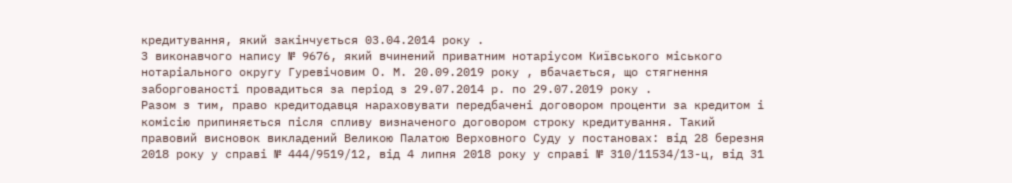кредитування, який закінчується 03.04.2014 року .
З виконавчого напису № 9676, який вчинений приватним нотаріусом Київського міського нотаріального округу Гуревічовим О. М. 20.09.2019 року , вбачається, що стягнення заборгованості провадиться за період з 29.07.2014 р. по 29.07.2019 року .
Разом з тим, право кредитодавця нараховувати передбачені договором проценти за кредитом і комісію припиняється після спливу визначеного договором строку кредитування. Такий правовий висновок викладений Великою Палатою Верховного Суду у постановах: від 28 березня 2018 року у справі № 444/9519/12, від 4 липня 2018 року у справі № 310/11534/13-ц, від 31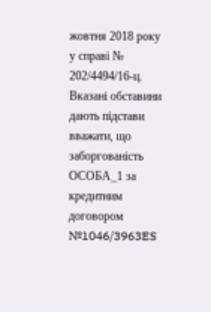жовтня 2018 року у справі № 202/4494/16-ц.
Вказані обставини дають підстави вважати, що заборгованість ОСОБА_1 за кредитним договором №1046/3963ES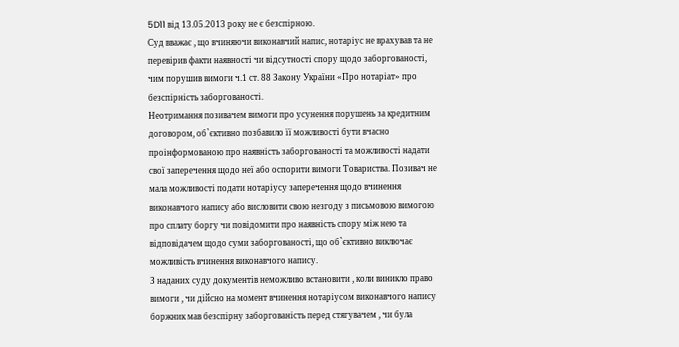5D11 від 13.05.2013 року не є безспірною.
Суд вважає , що вчиняючи виконавчий напис, нотаріус не врахував та не перевірив факти наявності чи відсутності спору щодо заборгованості, чим порушив вимоги ч.1 ст. 88 Закону України «Про нотаріат» про безспірність заборгованості.
Неотримання позивачем вимоги про усунення порушень за кредитним договором, об`єктивно позбавило її можливості бути вчасно проінформованою про наявність заборгованості та можливості надати свої заперечення щодо неї або оспорити вимоги Товариства. Позивач не мала можливості подати нотаріусу заперечення щодо вчинення виконавчого напису або висловити свою незгоду з письмовою вимогою про сплату боргу чи повідомити про наявність спору між нею та відповідачем щодо суми заборгованості, що об`єктивно виключає можливість вчинення виконавчого напису.
З наданих суду документів неможливо встановити , коли виникло право вимоги , чи дійсно на момент вчинення нотаріусом виконавчого напису боржник мав безспірну заборгованість перед стягувачем , чи була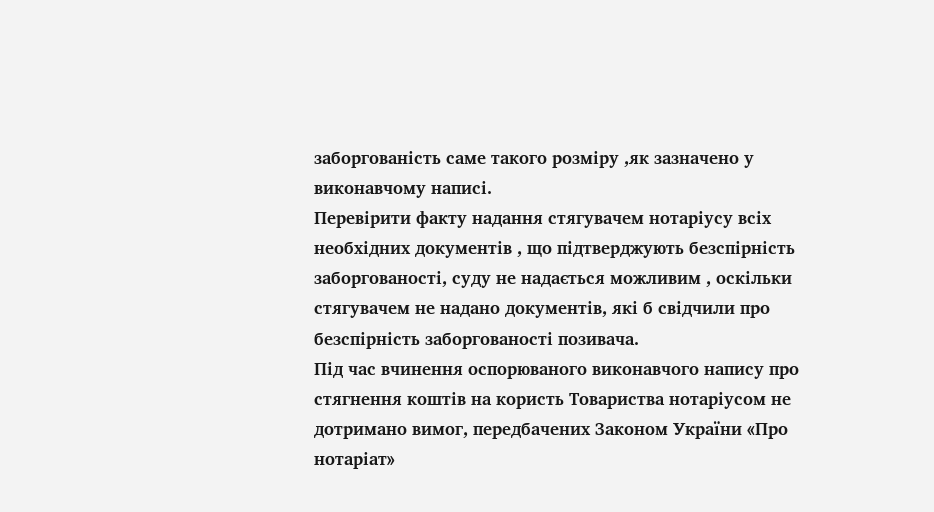заборгованість саме такого розміру ,як зазначено у виконавчому написі.
Перевірити факту надання стягувачем нотаріусу всіх необхідних документів , що підтверджують безспірність заборгованості, суду не надається можливим , оскільки стягувачем не надано документів, які б свідчили про безспірність заборгованості позивача.
Під час вчинення оспорюваного виконавчого напису про стягнення коштів на користь Товариства нотаріусом не дотримано вимог, передбачених Законом України «Про нотаріат»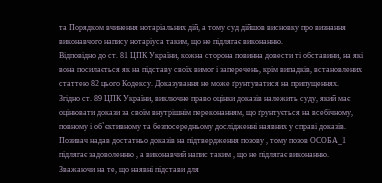та Порядком вчинення нотаріальних дій, а тому суд дійшов висновку про визнання виконавчого напису нотаріуса таким, що не підлягає виконанню.
Відповідно до ст. 81 ЦПК України, кожна сторона повинна довести ті обставини, на які вона посилається як на підставу своїх вимог і заперечень, крім випадків, встановлених статтею 82 цього Кодексу. Доказування не може ґрунтуватися на припущеннях.
Згідно ст. 89 ЦПК України, виключне право оцінки доказів належить суду, який має оцінювати докази за своїм внутрішнім переконанням, що ґрунтується на всебічному, повному і об`єктивному та безпосередньому дослідженні наявних у справі доказів.
Позивач надав достатньо доказів на підтвердження позову , тому позов ОСОБА_1 підлягає задоволенню , а виконавчий напис таким , що не підлягає виконанню.
Зважаючи на те, що наявні підстави для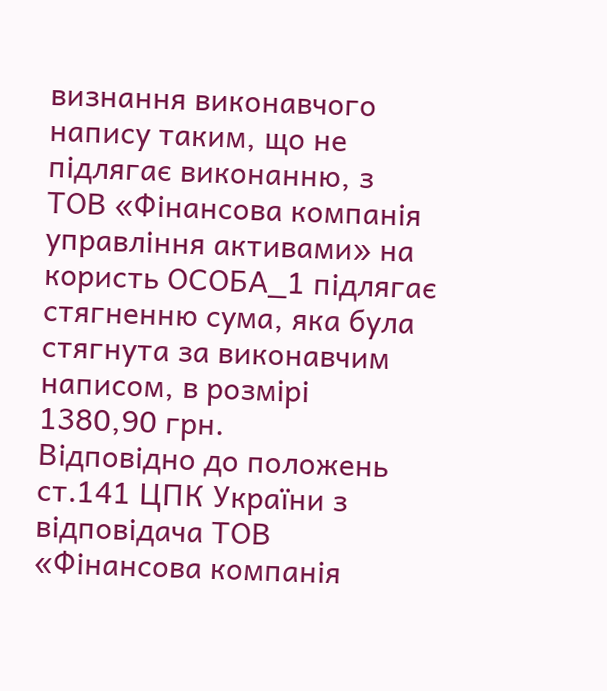визнання виконавчого напису таким, що не підлягає виконанню, з ТОВ «Фінансова компанія управління активами» на користь ОСОБА_1 підлягає стягненню сума, яка була стягнута за виконавчим написом, в розмірі 1380,90 грн.
Відповідно до положень ст.141 ЦПК України з відповідача ТОВ «Фінансова компанія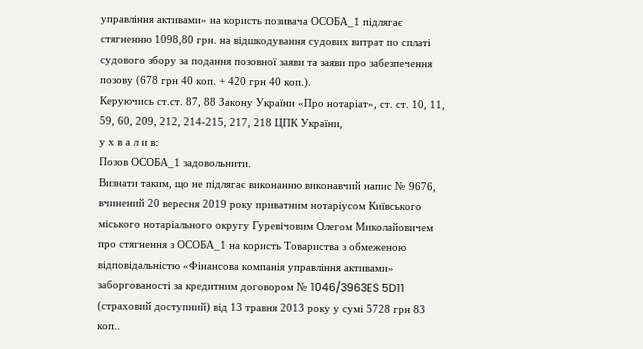управління активами» на користь позивача ОСОБА_1 підлягає стягненню 1098,80 грн. на відшкодування судових витрат по сплаті судового збору за подання позовної заяви та заяви про забезпечення позову (678 грн 40 коп. + 420 грн 40 коп.).
Керуючись ст.ст. 87, 88 Закону України «Про нотаріат», ст. ст. 10, 11, 59, 60, 209, 212, 214-215, 217, 218 ЦПК України,
у х в а л и в:
Позов ОСОБА_1 задовольнити.
Визнати таким, що не підлягає виконанню виконавчий напис № 9676, вчинений 20 вересня 2019 року приватним нотаріусом Київського міського нотаріального округу Гуревічовим Олегом Миколайовичем про стягнення з ОСОБА_1 на користь Товариства з обмеженою відповідальністю «Фінансова компанія управління активами» заборгованості за кредитним договором № 1046/3963ES 5D11 (страховий доступний) від 13 травня 2013 року у сумі 5728 грн 83 коп..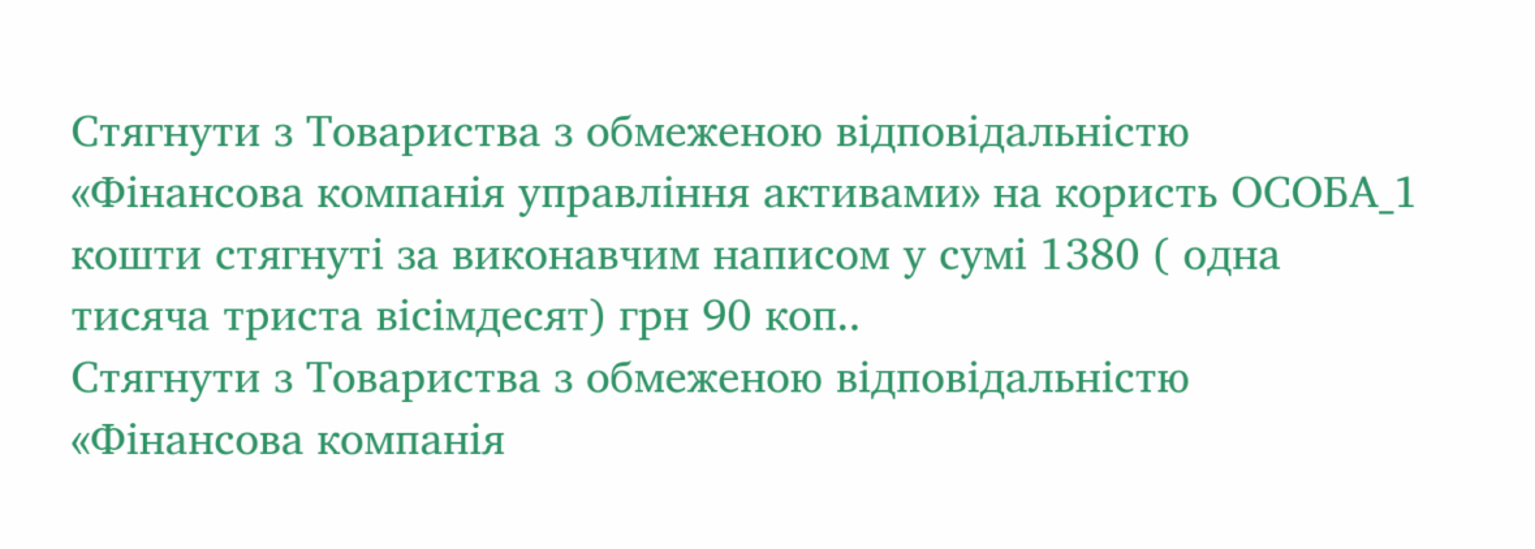Стягнути з Товариства з обмеженою відповідальністю «Фінансова компанія управління активами» на користь ОСОБА_1 кошти стягнуті за виконавчим написом у сумі 1380 ( одна тисяча триста вісімдесят) грн 90 коп..
Стягнути з Товариства з обмеженою відповідальністю «Фінансова компанія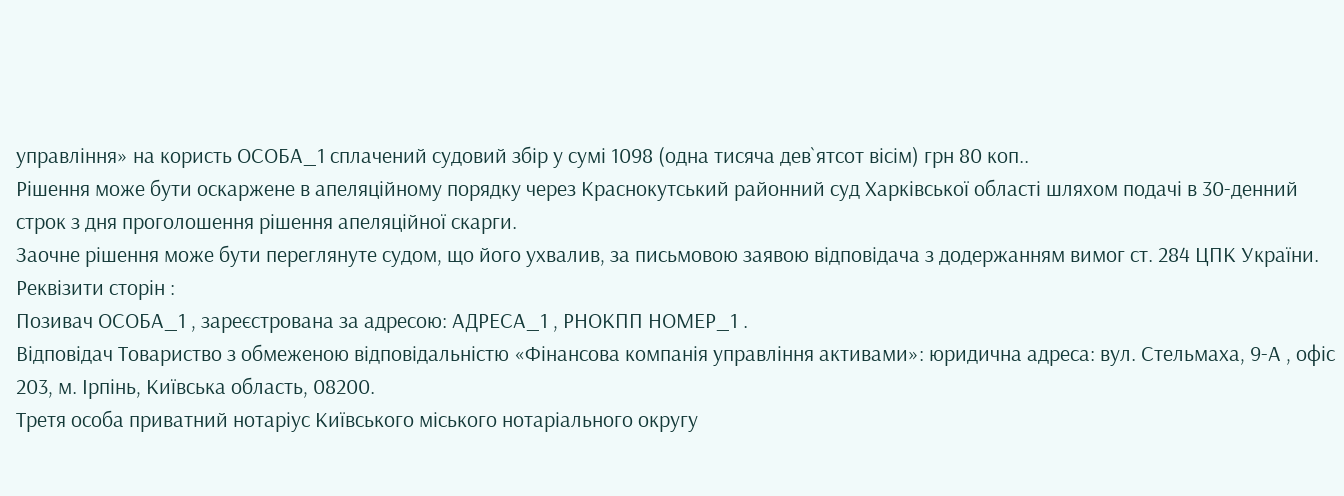управління» на користь ОСОБА_1 сплачений судовий збір у сумі 1098 (одна тисяча дев`ятсот вісім) грн 80 коп..
Рішення може бути оскаржене в апеляційному порядку через Краснокутський районний суд Харківської області шляхом подачі в 30-денний строк з дня проголошення рішення апеляційної скарги.
Заочне рішення може бути переглянуте судом, що його ухвалив, за письмовою заявою відповідача з додержанням вимог ст. 284 ЦПК України.
Реквізити сторін :
Позивач ОСОБА_1 , зареєстрована за адресою: АДРЕСА_1 , РНОКПП НОМЕР_1 .
Відповідач Товариство з обмеженою відповідальністю «Фінансова компанія управління активами»: юридична адреса: вул. Стельмаха, 9-А , офіс 203, м. Ірпінь, Київська область, 08200.
Третя особа приватний нотаріус Київського міського нотаріального округу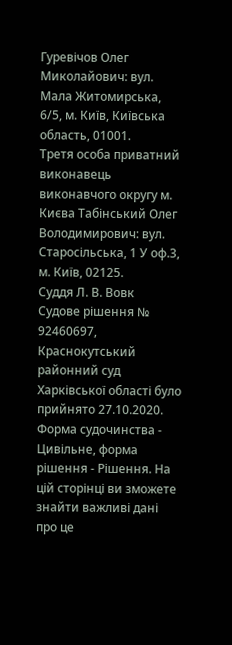Гуревічов Олег Миколайович: вул. Мала Житомирська, 6/5, м. Київ, Київська область, 01001.
Третя особа приватний виконавець виконавчого округу м. Києва Табінський Олег Володимирович: вул. Старосільська, 1 У оф.3, м. Київ, 02125.
Суддя Л. В. Вовк
Судове рішення № 92460697, Краснокутський районний суд Харківської області було прийнято 27.10.2020. Форма судочинства - Цивільне, форма рішення - Рішення. На цій сторінці ви зможете знайти важливі дані про це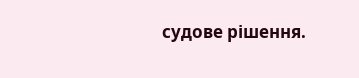судове рішення.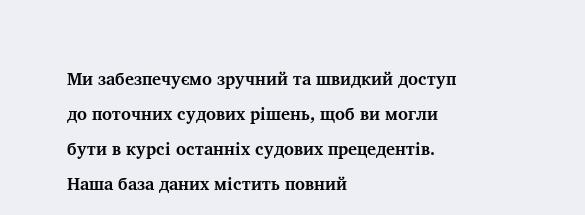Ми забезпечуємо зручний та швидкий доступ до поточних судових рішень, щоб ви могли бути в курсі останніх судових прецедентів. Наша база даних містить повний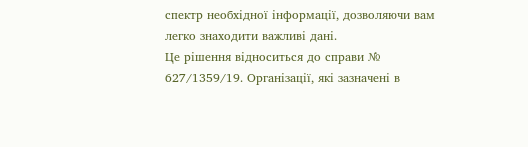спектр необхідної інформації, дозволяючи вам легко знаходити важливі дані.
Це рішення відноситься до справи № 627/1359/19. Організації, які зазначені в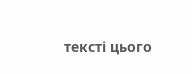тексті цього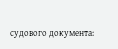судового документа: